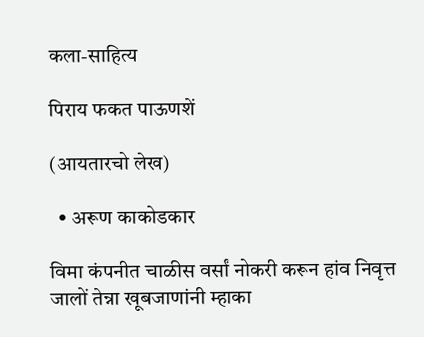कला-साहित्य

पिराय फकत पाऊणशें

(आयतारचो लेख)

  • अरूण काकोडकार

विमा कंपनीत चाळीस वर्सां नोकरी करून हांव निवृत्त जालों तेन्ना खूबजाणांनी म्हाका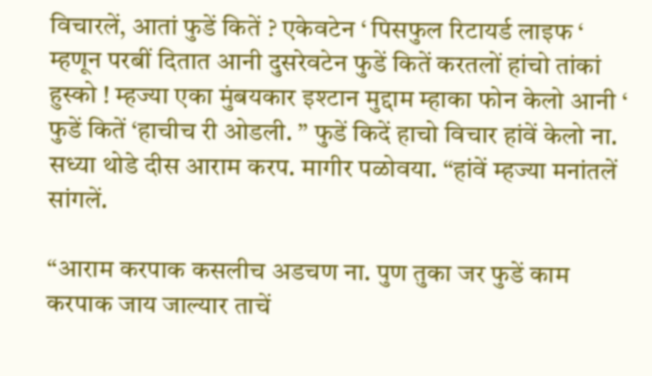विचारलें, आतां फुडें कितें ? एकेवटेन ‘ पिसफुल रिटायर्ड लाइफ ‘ म्हणून परबीं दितात आनी दुसरेवटेन फुडें कितें करतलों हांचो तांकां हुस्को ! म्हज्या एका मुंबयकार इश्टान मुद्दाम म्हाका फोन केलो आनी ‘ फुडें कितें ‘हाचीच री ओडली. ” फुडें किदें हाचो विचार हांवें केलो ना. सध्या थोडे दीस आराम करप. मागीर पळोवया. “हांवें म्हज्या मनांतलें सांगलें.

“आराम करपाक कसलीच अडचण ना. पुण तुका जर फुडें काम करपाक जाय जाल्यार ताचें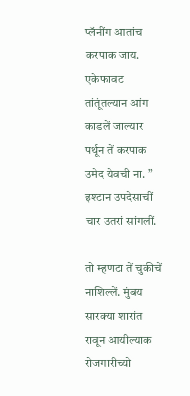प्लॅनींग आतांच करपाक जाय. एकेफावट तांतूंतल्यान आंग काडलें जाल्यार पर्थून तें करपाक उमेद येवची ना. ” इश्टान उपदेसाचीं चार उतरां सांगलीं.

तो म्हणटा तें चुकीचें नाशिल्लें. मुंबय सारक्या शारांत रावून आयील्याक रोजगारीच्यो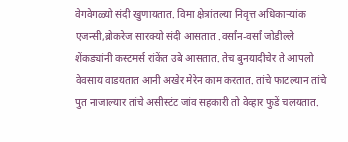वेगवेगळ्यो संदी खुणायतात. विमा क्षेत्रांतल्या निवृत्त अधिकाऱ्यांक एजन्सी,ब्रोकरेज सारक्यो संदी आसतात .वर्सांन-वर्सां जोडील्ले शेंकड्यांनी कस्टमर्स रांकेंत उबे आसतात. तेच बुनयादीचेर ते आपलो वेवसाय वाडयतात आनी अखेर मेरेन काम करतात. तांचे फाटल्यान तांचे पुत नाजाल्यार तांचे असीस्टंट जांव सहकारी तो वेव्हार फुडें चलयतात.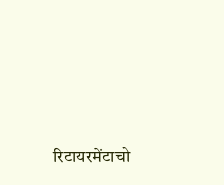रिटायरमेंटाचो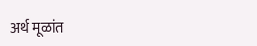अर्थ मूळांत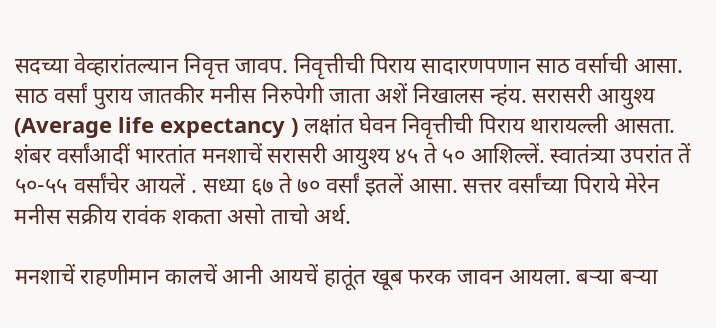सदच्या वेव्हारांतल्यान निवृत्त जावप. निवृत्तीची पिराय सादारणपणान साठ वर्साची आसा. साठ वर्सां पुराय जातकीर मनीस निरुपेगी जाता अशें निखालस न्हंय. सरासरी आयुश्य (Average life expectancy ) लक्षांत घेवन निवृत्तीची पिराय थारायल्ली आसता. शंबर वर्सांआदीं भारतांत मनशाचें सरासरी आयुश्य ४५ ते ५० आशिल्लें. स्वातंत्र्या उपरांत तें ५०-५५ वर्सांचेर आयलें . सध्या ६७ ते ७० वर्सां इतलें आसा. सत्तर वर्सांच्या पिराये मेरेन मनीस सक्रीय रावंक शकता असो ताचो अर्थ.

मनशाचें राहणीमान कालचें आनी आयचें हातूंत खूब फरक जावन आयला. बऱ्या बऱ्या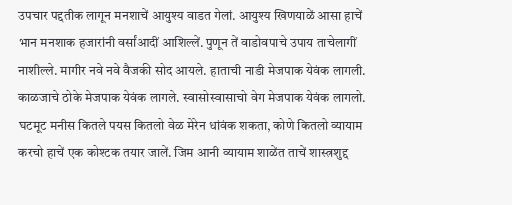उपचार पद्दतीक लागून मनशाचें आयुश्य वाडत गेलां. आयुश्य खिणयाळें आसा हाचें भान मनशाक हजारांनी वर्सांआदीं आशिल्लें. पुणून तें वाडोवपाचे उपाय ताचेलागीं नाशील्ले. मागीर नवे नवे वैजकी सोद आयले. हाताची नाडी मेजपाक येवंक लागली. काळजाचे ठोके मेजपाक येवंक लागले. स्वासोस्वासाचो वेग मेजपाक येवंक लागलो. घटमूट मनीस कितले पयस कितलो वेळ मेरेन धांवंक शकता, कोणे कितलो व्यायाम करचो हाचें एक कोश्टक तयार जालें. जिम आनी व्यायाम शाळेंत ताचें शास्त्रशुद्द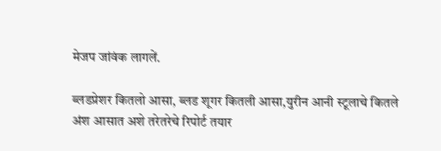मेजप जांवंक लागलें.

ब्लडप्रेशर कितलो आसा, ब्लड शूगर कितली आसा,युरीन आनी स्टूलाचे कितले अंश आसात अशे तरेतरेचे रिपोर्ट तयार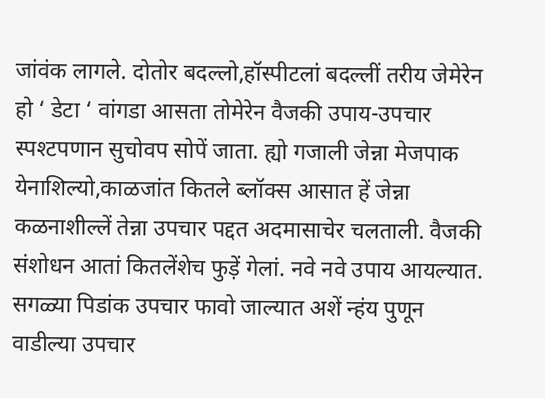जांवंक लागले. दोतोर बदल्लो,हॉस्पीटलां बदल्लीं तरीय जेमेरेन हो ‘ डेटा ‘ वांगडा आसता तोमेरेन वैजकी उपाय-उपचार स्पश्टपणान सुचोवप सोपें जाता. ह्यो गजाली जेन्ना मेजपाक येनाशिल्यो,काळजांत कितले ब्लॉक्स आसात हें जेन्ना कळनाशील्लें तेन्ना उपचार पद्दत अदमासाचेर चलताली. वैजकी संशोधन आतां कितलेंशेच फुड़ें गेलां. नवे नवे उपाय आयल्यात. सगळ्या पिडांक उपचार फावो जाल्यात अशें न्हंय पुणून वाडील्या उपचार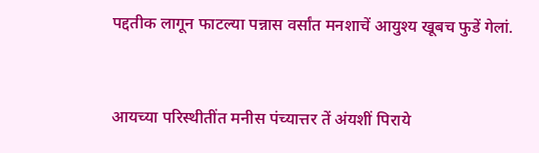पद्दतीक लागून फाटल्या पन्नास वर्सांत मनशाचें आयुश्य खूबच फुडें गेलां.



आयच्या परिस्थीतींत मनीस पंच्यात्तर तें अंयशीं पिराये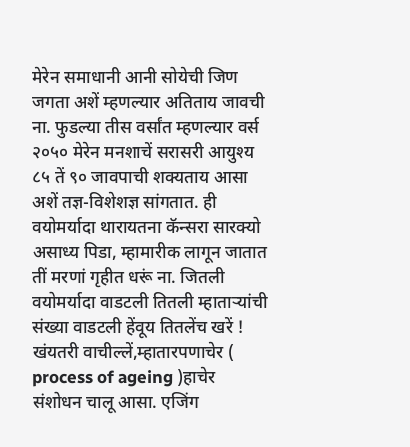मेरेन समाधानी आनी सोयेची जिण जगता अशें म्हणल्यार अतिताय जावची ना. फुडल्या तीस वर्सांत म्हणल्यार वर्स २०५० मेरेन मनशाचें सरासरी आयुश्य ८५ तें ९० जावपाची शक्यताय आसा अशें तज्ञ-विशेशज्ञ सांगतात. ही वयोमर्यादा थारायतना कॅन्सरा सारक्यो असाध्य पिडा, म्हामारीक लागून जातात तीं मरणां गृहीत धरूं ना. जितली वयोमर्यादा वाडटली तितली म्हाताऱ्यांची संख्या वाडटली हेंवूय तितलेंच खरें ! खंयतरी वाचील्लें,म्हातारपणाचेर ( process of ageing )हाचेर संशोधन चालू आसा. एजिंग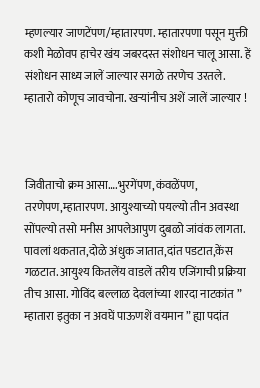म्हणल्यार जाणटेंपण/म्हातारपण. म्हातारपणा पसून मुक्ती कशी मेळोवप हाचेर खंय जबरदस्त संशोधन चालू आसा. हें संशोधन साध्य जालें जाल्यार सगळे तरणेच उरतले. म्हातारो कोणूच जावचोना. खऱ्यांनीच अशें जालें जाल्यार !



जिवीताचो क्रम आसा….भुरगेंपण,कंवळेंपण, तरणेपण,म्हातारपण. आयुश्याच्यो पयल्यो तीन अवस्था सोंपल्यो तसो मनीस आपलेआपुण दुबळो जांवंक लागता. पावलां थकतात,दोळे अंधुक जातात,दांत पडटात,केंस गळटात. आयुश्य कितलेंय वाडलें तरीय एजिंगाची प्रक्रिया तीच आसा. गोविंद बल्लाळ देवलांच्या शारदा नाटकांत ” म्हातारा इतुका न अवघें पाऊणशें वयमान ” ह्या पदांत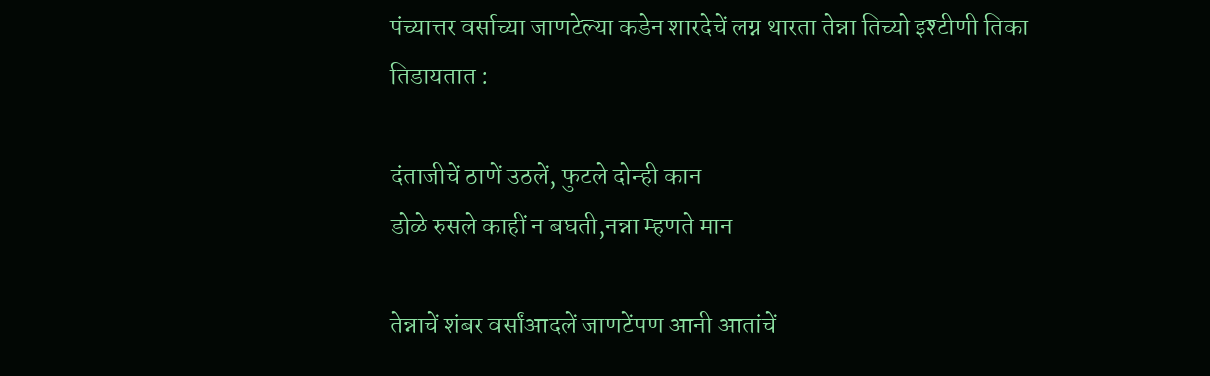पंच्यात्तर वर्साच्या जाणटेल्या कडेन शारदेचें लग्न थारता तेन्ना तिच्यो इश्टीणी तिका तिडायतात :

दंताजीचें ठाणें उठलें, फुटले दोन्ही कान
डोळे रुसले काहीं न बघती,नन्ना म्हणते मान

तेन्नाचें शंबर वर्सांआदलें जाणटेंपण आनी आतांचें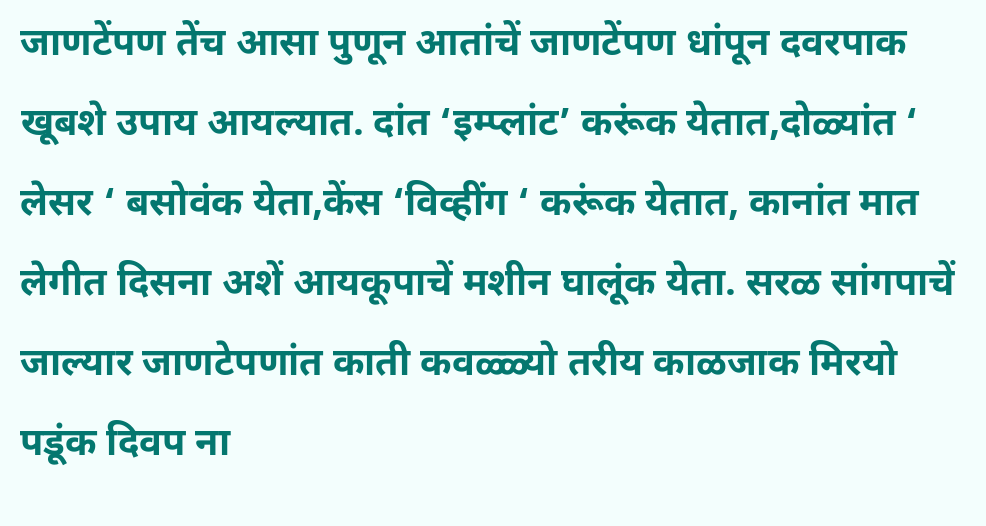जाणटेंपण तेंच आसा पुणून आतांचें जाणटेंपण धांपून दवरपाक खूबशे उपाय आयल्यात. दांत ‘इम्प्लांट’ करूंक येतात,दोळ्यांत ‘ लेसर ‘ बसोवंक येता,केंस ‘विव्हींग ‘ करूंक येतात, कानांत मात लेगीत दिसना अशें आयकूपाचें मशीन घालूंक येता. सरळ सांगपाचें जाल्यार जाणटेपणांत काती कवळ्ळ्यो तरीय काळजाक मिरयो पडूंक दिवप ना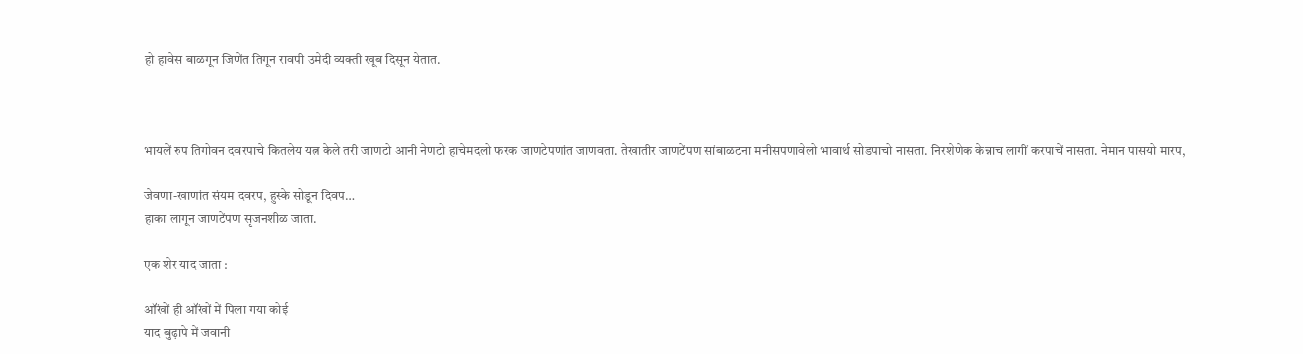हो हावेस बाळगून जिणेंत तिगून रावपी उमेदी व्यक्ती खूब दिसून येतात.



भायलें रुप तिगोवन दवरपाचे कितलेय यत्न केले तरी जाणटो आनी नेणटो हाचेमदलो फरक जाणटेपणांत जाणवता. तेखातीर जाणटेंपण सांबाळटना मनीसपणावेलो भावार्थ सोडपाचो नासता. निरशेणेक केन्नाच लागीं करपाचें नासता. नेमान पासयो मारप,

जेवणा-खाणांत संयम दवरप, हुस्के सोडून दिवप…
हाका लागून जाणटेंपण सृजनशीळ जाता.

एक शेर याद जाता :

ऑंखों ही ऑंखों में पिला गया कोई
याद बुढ़ापे में जवानी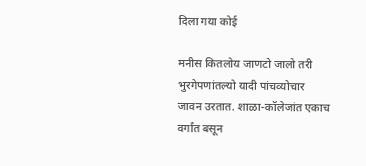दिला गया कोई

मनीस कितलोय जाणटो जालो तरी भुरगेपणांतल्यो यादी पांचव्योचार जावन उरतात. शाळा-कॉलेजांत एकाच वर्गांत बसून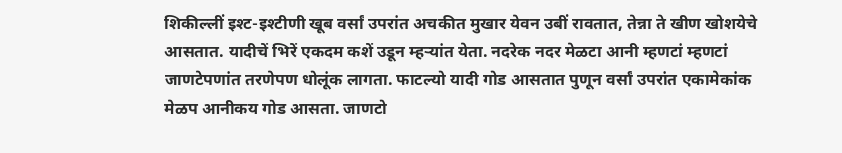शिकील्लीं इश्ट-इश्टीणी खूब वर्सां उपरांत अचकीत मुखार येवन उबीं रावतात, तेन्ना ते खीण खोशयेचे आसतात. यादीचें भिरें एकदम कशें उडून म्हऱ्यांत येता. नदरेक नदर मेळटा आनी म्हणटां म्हणटां जाणटेपणांत तरणेपण धोलूंक लागता. फाटल्यो यादी गोड आसतात पुणून वर्सां उपरांत एकामेकांक मेळप आनीकय गोड आसता. जाणटो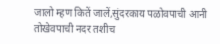जालो म्हण कितें जालें,सुंदरकाय पळोवपाची आनी तोखेवपाची नदर तशीच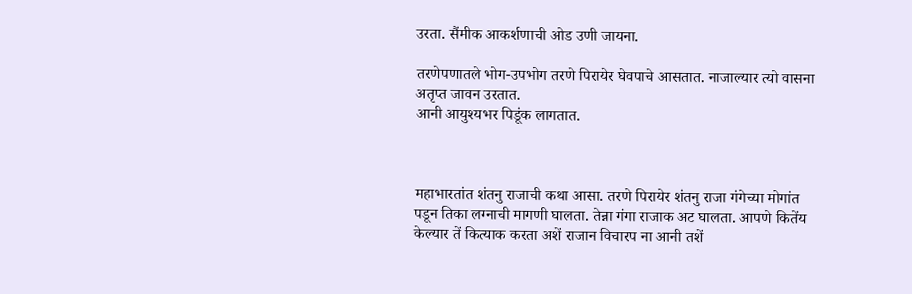उरता. सैंमीक आकर्शणाची ओड उणी जायना.

तरणेपणातले भोग-उपभोग तरणे पिरायेर घेवपाचे आसतात. नाजाल्यार त्यो वासना अतृप्त जावन उरतात.
आनी आयुश्यभर पिडूंक लागतात.



महाभारतांत शंतनु राजाची कथा आसा. तरणे पिरायेर शंतनु राजा गंगेच्या मोगांत पडून तिका लग्नाची मागणी घालता. तेन्ना गंगा राजाक अट घालता. आपणे कितेंय केल्यार तें कित्याक करता अशें राजान विचारप ना आनी तशें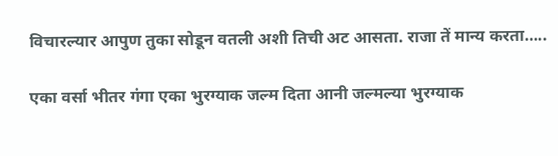विचारल्यार आपुण तुका सोडून वतली अशी तिची अट आसता. राजा तें मान्य करता…..

एका वर्सा भीतर गंगा एका भुरग्याक जल्म दिता आनी जल्मल्या भुरग्याक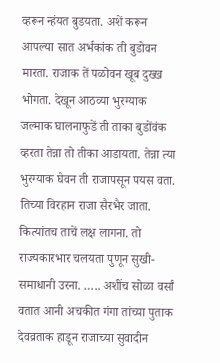व्हरून न्हंयत बुडयता. अशें करून आपल्या सात अर्भकांक ती बुडोवन मारता. राजाक तें पळोवन खूब दुख्ख भोगता. देखून आठव्या भुरग्याक जल्माक घालनाफुडें ती ताका बुडोंवंक व्हरता तेन्ना तो तीका आडायता. तेन्ना त्या भुरग्याक घेवन ती राजापसून पयस वता. तिच्या विरहान राजा सैरभैर जाता. कित्यांतच ताचें लक्ष लागना. तो राज्यकारभार चलयता पुणून सुखी-समाधानी उरना. ….. अशींच सोळा वर्सां वतात आनी अचकीत गंगा तांच्या पुताक देवव्रताक हाडून राजाच्या सुवादीन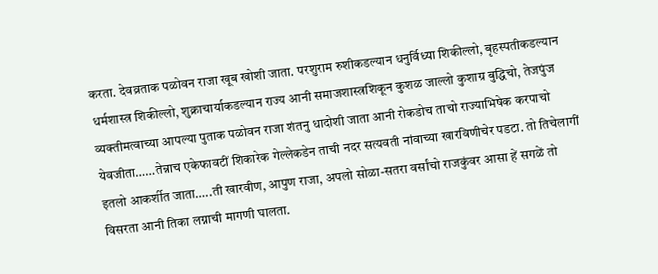करता. देवव्रताक पळोवन राजा खूब खोशी जाता. परशुराम रुशीकडल्यान धनुर्विध्या शिकील्लो, बृहस्पतीकडल्यान धर्मशास्त्र शिकील्लो, शुक्राचार्याकडल्यान राज्य आनी समाजशास्त्रशिकून कुशळ जाल्लो कुशाग्र बुद्धिचो, तेजपुंज व्यक्तीमत्वाच्या आपल्या पुताक पळोवन राजा शंतनु धादोशी जाता आनी रोकडोच ताचो राज्याभिषेक करपाचो येवजीता……तेन्नाच एकेफावटीं शिकारेक गेल्लेकडेन ताची नदर सत्यवती नांवाच्या खारविणीचेर पडटा. तो तिचेलागीं इतलो आकर्शीत जाता…..ती खारवीण, आपुण राजा, अपलो सोळा-सतरा वर्सांचो राजकुंवर आसा हें सगळें तो विसरता आनी तिका लग्नाची मागणी घालता.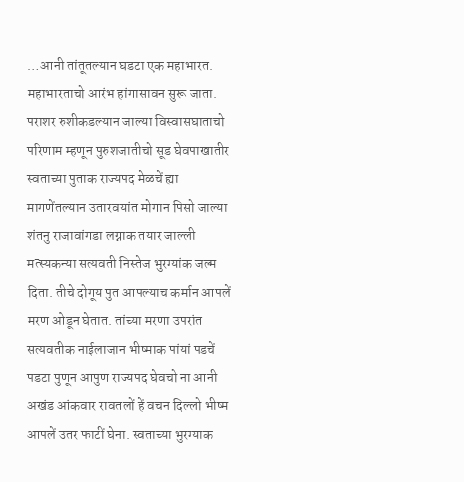…आनी तांतूतल्यान घडटा एक महाभारत. महाभारताचो आरंभ हांगासावन सुरू जाता. पराशर रुशीकडल्यान जाल्या विस्वासघाताचो परिणाम म्हणून पुरुशजातीचो सूड घेवपाखातीर स्वताच्या पुताक राज्यपद मेळचें ह्या मागणेंतल्यान उतारवयांत मोगान पिसो जाल्या शंतनु राजावांगडा लग्नाक तयार जाल्ली मत्स्यकन्या सत्यवती निस्तेज भुरग्यांक जल्म दिता. तीचे दोगूय पुत आपल्याच कर्मान आपलें मरण ओडून घेतात. तांच्या मरणा उपरांत सत्यवतीक नाईलाजान भीष्माक पांयां पडचें पडटा पुणून आपुण राज्यपद घेवचो ना आनी अखंड आंकवार रावतलों हें वचन दिल्लो भीष्म आपलें उतर फाटीं घेना. स्वताच्या भुरग्याक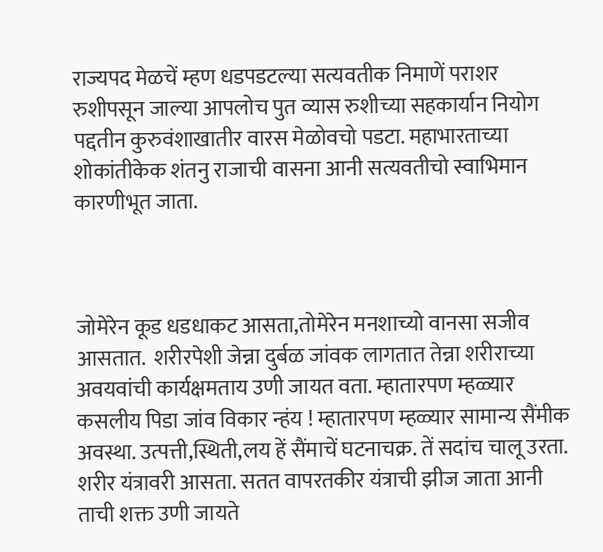राज्यपद मेळचें म्हण धडपडटल्या सत्यवतीक निमाणें पराशर रुशीपसून जाल्या आपलोच पुत व्यास रुशीच्या सहकार्यान नियोग पद्दतीन कुरुवंशाखातीर वारस मेळोवचो पडटा. महाभारताच्या शोकांतीकेक शंतनु राजाची वासना आनी सत्यवतीचो स्वाभिमान कारणीभूत जाता.



जोमेरेन कूड धडधाकट आसता,तोमेरेन मनशाच्यो वानसा सजीव आसतात.  शरीरपेशी जेन्ना दुर्बळ जांवक लागतात तेन्ना शरीराच्या अवयवांची कार्यक्षमताय उणी जायत वता. म्हातारपण म्हळ्यार कसलीय पिडा जांव विकार न्हंय ! म्हातारपण म्हळ्यार सामान्य सैंमीक अवस्था. उत्पत्ती,स्थिती,लय हें सैंमाचें घटनाचक्र. तें सदांच चालू उरता. शरीर यंत्रावरी आसता. सतत वापरतकीर यंत्राची झीज जाता आनी ताची शक्त उणी जायते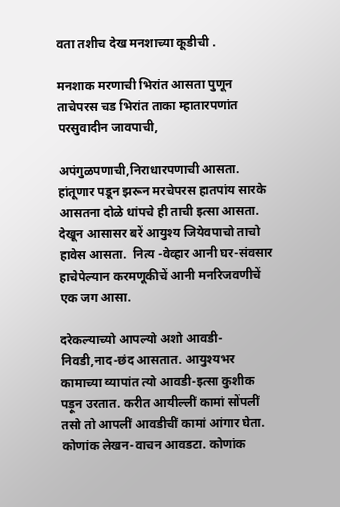वता तशीच देख मनशाच्या कूडीची .

मनशाक मरणाची भिरांत आसता पुणून ताचेपरस चड भिरांत ताका म्हातारपणांत परसुवादीन जावपाची,

अपंगुळपणाची,निराधारपणाची आसता. हांतूणार पडून झरून मरचेपरस हातपांय सारके आसतना दोळे धांपचे ही ताची इत्सा आसता. देखून आसासर बरें आयुश्य जियेवपाचो ताचो हावेस आसता.  नित्य -वेव्हार आनी घर-संवसार हाचेपेल्यान करमणूकीचें आनी मनरिजवणीचें एक जग आसा.

दरेकल्याच्यो आपल्यो अशो आवडी-निवडी,नाद-छंद आसतात. आयुश्यभर कामाच्या व्यापांत त्यो आवडी-इत्सा कुशीक पड़ून उरतात. करीत आयील्लीं कामां सोंपलीं तसो तो आपलीं आवडीचीं कामां आंगार घेता. कोणांक लेखन-वाचन आवडटा. कोणांक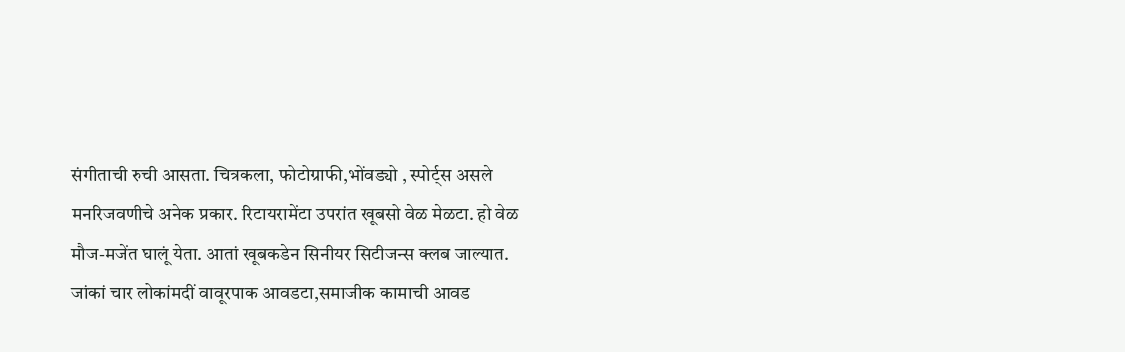संगीताची रुची आसता. चित्रकला, फोटोग्राफी,भोंवड्यो , स्पोर्ट्स असले मनरिजवणीचे अनेक प्रकार. रिटायरामेंटा उपरांत खूबसो वेळ मेळटा. हो वेळ मौज-मजेंत घालूं येता. आतां खूबकडेन सिनीयर सिटीजन्स क्लब जाल्यात. जांकां चार लोकांमदीं वावूरपाक आवडटा,समाजीक कामाची आवड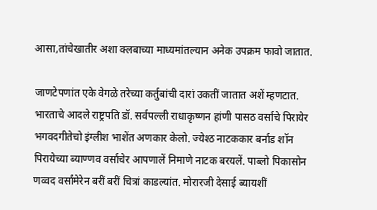आसा,तांचेखातीर अशा क्लबाच्या माध्यमांतल्यान अनेक उपक्रम फावो जातात.

जाणटेपणांत एके वेगळे तरेच्या कर्तुबांची दारां उकतीं जातात अशें म्हणटात. भारताचे आदले राष्ट्रपति डॉ. सर्वपल्ली राधाकृष्णन हांणी पासठ वर्साचे पिरायेर भगवदगीतेचो इंग्लीश भाशेंत अणकार केलो. ज्येश्ठ नाटककार बर्नाड शॉन पिरायेच्या ब्याण्णव वर्साचेर आपणालें निमाणे नाटक बरयलें. पाब्लो पिकासोन णव्वद वर्सांमेरेन बरीं बरीं चित्रां काडल्यांत. मोरारजी देसाई ब्यायशीं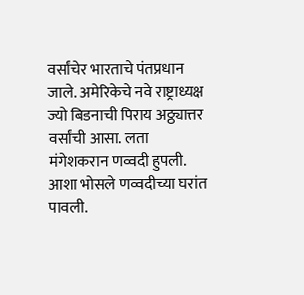वर्सांचेर भारताचे पंतप्रधान जाले. अमेरिकेचे नवे राष्ट्राध्यक्ष ज्यो बिडनाची पिराय अठ्ठ्यात्तर वर्सांची आसा. लता मंगेशकरान णव्वदी हुपली. आशा भोसले णव्वदीच्या घरांत पावली.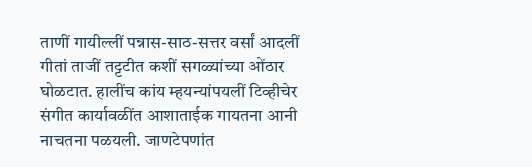ताणीं गायील्लीं पन्नास-साठ-सत्तर वर्सां आदलीं गीतां ताजीं तट्टटीत कशीं सगळ्यांच्या ओंठार घोळटात. हालींच कांय म्हयन्यांपयलीं टिव्हीचेर संगीत कार्यावळींत आशाताईक गायतना आनी नाचतना पळयली. जाणटेपणांत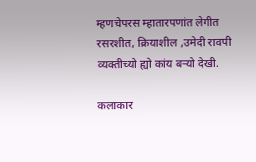म्हणचेपरस म्हातारपणांत लेगीत रसरशीत, क्रियाशील ,उमेदी रावपी व्यक्तीच्यो ह्यो कांय बऱ्यो देखी.

कलाकार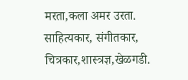मरता,कला अमर उरता. साहित्यकार, संगीतकार, चित्रकार,शास्त्रज्ञ,खेळगडी.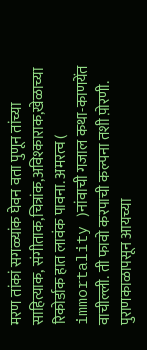मरण तांकां सगळ्यांक घेवन वता पुणून तांच्या साहित्याक, संगीताक,चित्रांक,अविश्काराक,खेळाच्या रिकोर्डाक हात लावंक पावना. अमरत्व ( immortality )नांवाची गजाल कथा-काणयेंत वाचील्ली. ती फावो करपाची कल्पना तशी प़ोरणी. पुराणकाळापसून आयच्या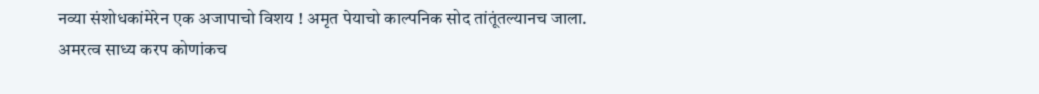नव्या संशोधकांमेरेन एक अजापाचो विशय ! अमृत पेयाचो काल्पनिक सोद तांतूंतल्यानच जाला. अमरत्व साध्य करप कोणांकच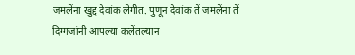जमलेंना खुद्द देवांक लेगीत. पुणून देवांक तें जमलेंना तें दिग्गजांनी आपल्या कलेंतल्यान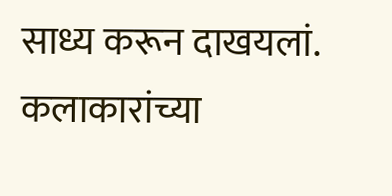साध्य करून दाखयलां. कलाकारांच्या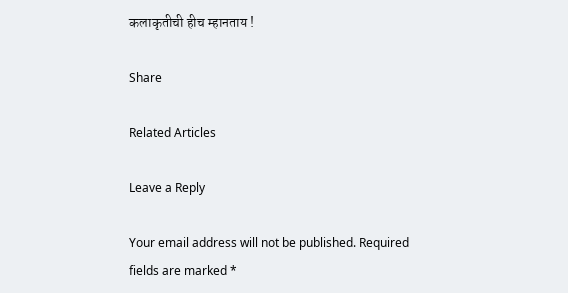कलाकृतीची हीच म्हानताय !

Share

Related Articles

Leave a Reply

Your email address will not be published. Required fields are marked *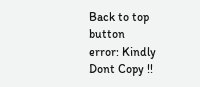Back to top button
error: Kindly Dont Copy !!